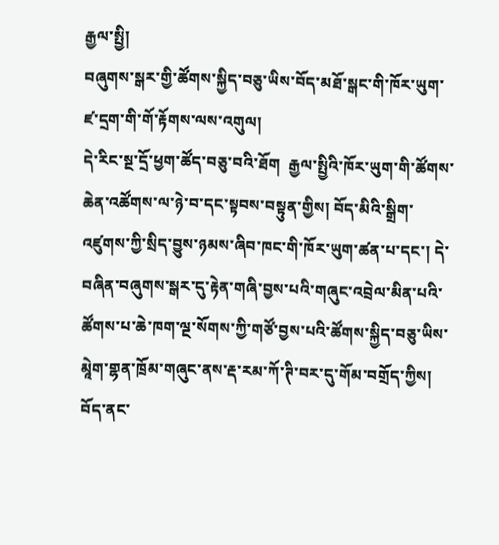རྒྱལ་སྤྱི།
བཞུགས་སྒར་གྱི་ཚོགས་སྐྱིད་བཅུ་ཡིས་བོད་མཐོ་སྒང་གི་ཁོར་ཡུག་ཛ་དྲག་གི་གོ་རྟོགས་ལས་འགུལ།
དེ་རིང་སྔ་དྲོ་ཕྱག་ཚོད་བཅུ་བའི་ཐོག  རྒྱལ་སྤྱིའི་ཁོར་ཡུག་གི་ཚོགས་ཆེན་འཚོགས་ལ་ཉེ་བ་དང་སྟབས་བསྟུན་གྱིས། བོད་མིའི་སྒྲིག་འཛུགས་ཀྱི་སྲིད་བྱུས་ཉམས་ཞིབ་ཁང་གི་ཁོར་ཡུག་ཚན་པ་དང་། དེ་བཞིན་བཞུགས་སྒར་དུ་རྟེན་གཞི་བྱས་པའི་གཞུང་འབྲེལ་མིན་པའི་ཚོགས་པ་ཆེ་ཁག་ལྔ་སོགས་ཀྱི་གཙོ་བྱས་པའི་ཚོགས་སྐྱིད་བཅུ་ཡིས་མཱེག་གྷན་ཁྲོམ་གཞུང་ནས་རྡ་རམ་ཀོ་ཊི་བར་དུ་གོམ་བགྲོད་ཀྱིས།  བོད་ནང་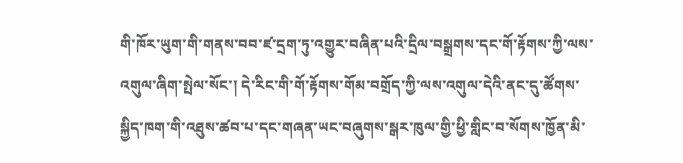གི་ཁོར་ཡུག་གི་གནས་བབ་ཛ་དྲག་ཏུ་འགྱུར་བཞིན་པའི་དྲིལ་བསྒྲགས་དང་གོ་རྟོགས་ཀྱི་ལས་འགུལ་ཞིག་སྤེལ་སོང་། དེ་རིང་གི་གོ་རྟོགས་གོམ་བགྲོད་ཀྱི་ལས་འགུལ་དེའི་ནང་དུ་ཚོགས་སྐྱིད་ཁག་གི་འཐུས་ཚབ་པ་དང་གཞན་ཡང་བཞུགས་སྒར་ཁུལ་གྱི་ཕྱི་གླིང་བ་སོགས་ཁྱོན་མི་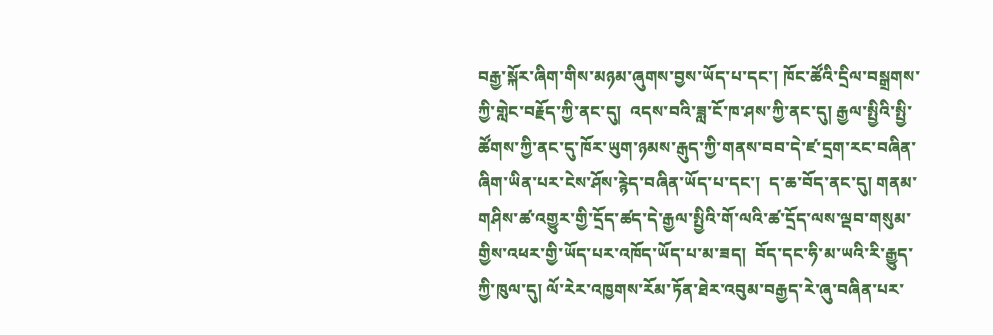བརྒྱ་སྐོར་ཞིག་གིས་མཉམ་ཞུགས་བྱས་ཡོད་པ་དང་། ཁོང་ཚོའི་དྲིལ་བསྒྲགས་ཀྱི་གླེང་བརྗོད་ཀྱི་ནང་དུ།  འདས་བའི་ཟླ་ངོ་ཁ་ཤས་ཀྱི་ནང་དུ། རྒྱལ་སྤྱིའི་སྤྱི་ཚོགས་ཀྱི་ནང་དུ་ཁོར་ཡུག་ཉམས་རྒུད་ཀྱི་གནས་བབ་དེ་ཛ་དྲག་རང་བཞིན་ཞིག་ཡིན་པར་ངེས་ཤོས་རྙེད་བཞིན་ཡོད་པ་དང་།  ད་ཆ་བོད་ནང་དུ། གནམ་གཤིས་ཚ་འགྱུར་གྱི་དྲོད་ཚད་དེ་རྒྱལ་སྤྱིའི་གོ་ལའི་ཚ་དྲོད་ལས་ལྡབ་གསུམ་གྱིས་འཕར་གྱི་ཡོད་པར་འཁོད་ཡོད་པ་མ་ཟད།  བོད་དང་ཧི་མ་ཡའི་རི་རྒྱུད་ཀྱི་ཁུལ་དུ། ལོ་རེར་འཁྱགས་རོམ་ཏོན་ཐེར་འབུམ་བརྒྱད་རེ་ཞུ་བཞིན་པར་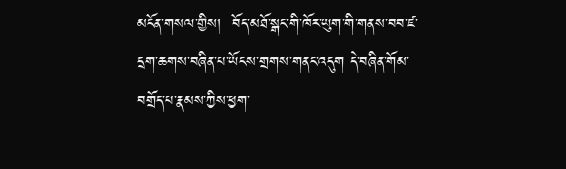མངོན་གསལ་གྱིས།  བོད་མཐོ་སྒང་གི་ཁོར་ཡུག་གི་གནས་བབ་ཛ་དྲག་ཆགས་བཞིན་པ་ཡོངས་གྲགས་གནང་འདུག དེ་བཞིན་གོམ་བགྲོད་པ་རྣམས་ཀྱིས་ཕྱག་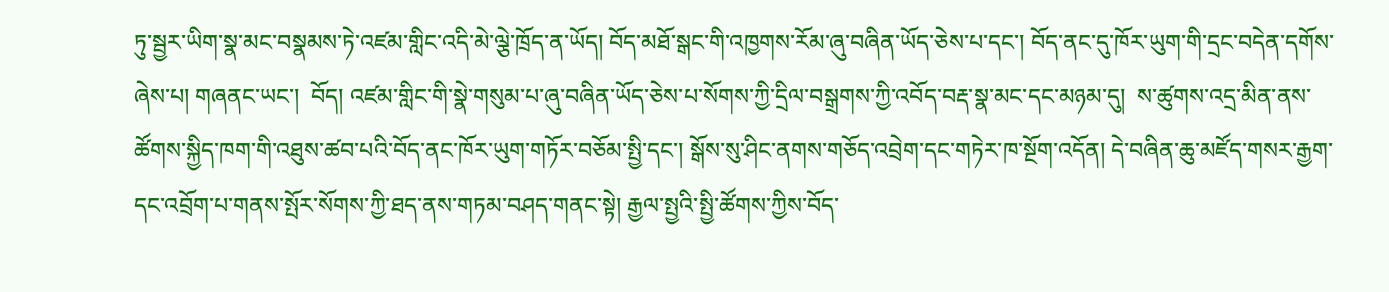ཏུ་སྦྱར་ཡིག་སྣ་མང་བསྣམས་ཏེ་འཛམ་གླིང་འདི་མེ་ལྕེ་ཁྲོད་ན་ཡོད། བོད་མཐོ་སྒང་གི་འཁྱགས་རོམ་ཞུ་བཞིན་ཡོད་ཅེས་པ་དང་། བོད་ནང་དུ་ཁོར་ཡུག་གི་དྲང་བདེན་དགོས་ཞེས་པ། གཞནང་ཡང་།  བོད། འཛམ་གླིང་གི་སྣེ་གསུམ་པ་ཞུ་བཞིན་ཡོད་ཅེས་པ་སོགས་ཀྱི་དྲིལ་བསྒྲགས་ཀྱི་འབོད་བརྡ་སྣ་མང་དང་མཉམ་དུ།  ས་ཚུགས་འདྲ་མིན་ནས་ཚོགས་སྐྱིད་ཁག་གི་འཐུས་ཚབ་པའི་བོད་ནང་ཁོར་ཡུག་གཏོར་བཅོམ་སྤྱི་དང་། སྒོས་སུ་ཤིང་ནགས་གཅོད་འབྲེག་དང་གཏེར་ཁ་སྔོག་འདོན། དེ་བཞིན་ཆུ་མཛོད་གསར་རྒྱག་དང་འབྲོག་པ་གནས་སྤོར་སོགས་ཀྱི་ཐད་ནས་གཏམ་བཤད་གནང་སྟེ། རྒྱལ་སྤྱའི་སྤྱི་ཚོགས་ཀྱིས་བོད་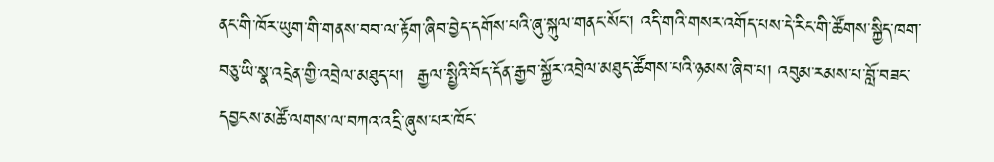ནང་གི་ཁོར་ཡུག་གི་གནས་བབ་ལ་རྟོག་ཞིབ་བྱེད་དགོས་པའི་ཞུ་སྐུལ་གནང་སོང་། འདི་གའི་གསར་འགོད་པས་དེ་རིང་གི་ཚོགས་སྐྱིད་ཁག་བཅུ་ཡི་སྣ་འདྲེན་གྱི་འབྲེལ་མཐུད་པ།  རྒྱལ་སྤྱིའི་བོད་དོན་རྒྱབ་སྐྱོར་འབྲེལ་མཐུད་ཚོགས་པའི་ཉམས་ཞིབ་པ། འབུམ་རམས་པ་བློ་བཟང་དབྱངས་མཚོ་ལགས་ལ་བཀའ་འདྲི་ཞུས་པར་ཁོང་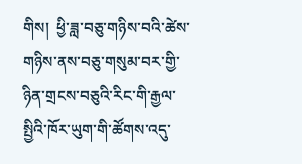གིས།  ཕྱི་ཟླ་བཅུ་གཉིས་བའི་ཚེས་གཉིས་ནས་བཅུ་གསུམ་བར་གྱི་ཉིན་གྲངས་བཅུའི་རིང་གི་རྒྱལ་སྤྱིའི་ཁོར་ཡུག་གི་ཚོགས་འདུ་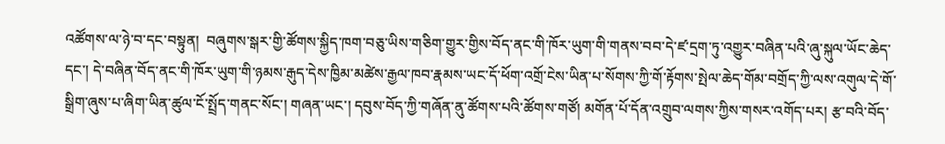འཚོགས་ལ་ཉེ་བ་དང་བསྟུན།  བཞུགས་སྒར་གྱི་ཚོགས་སྐྱིད་ཁག་བཅུ་ཡིས་གཅིག་གྱུར་གྱིས་བོད་ནང་གི་ཁོར་ཡུག་གི་གནས་བབ་དེ་ཛ་དྲག་ཏུ་འགྱུར་བཞིན་པའི་ཞུ་སྐུལ་ཡོང་ཆེད་དང་། དེ་བཞིན་བོད་ནང་གི་ཁོར་ཡུག་གི་ཉམས་རྒུད་དེས་ཁྱིམ་མཚེས་རྒྱལ་ཁབ་རྣམས་ཡང་དོ་ཕོག་འགྲོ་ངེས་ཡིན་པ་སོགས་ཀྱི་གོ་རྟོགས་སྤེལ་ཆེད་གོམ་བགྲོད་ཀྱི་ལས་འགུལ་དེ་གོ་སྒྲིག་ཞུས་པ་ཞིག་ཡིན་ཚུལ་ངོ་སྤྲོད་གནང་སོང་། གཞན་ཡང་། དབུས་བོད་ཀྱི་གཞོན་ནུ་ཚོགས་པའི་ཚོགས་གཙོ། མགོན་པོ་དོན་འགྲུབ་ལགས་ཀྱིས་གསར་འགོད་པར། རྩ་བའི་བོད་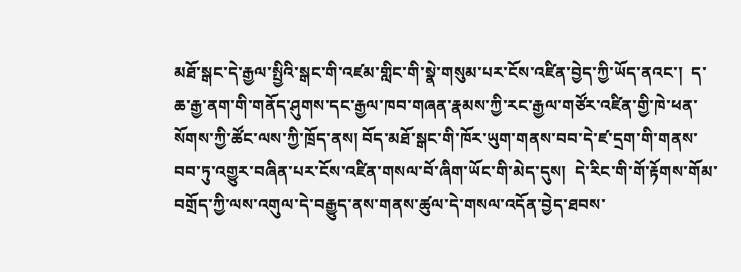མཐོ་སྒང་དེ་རྒྱལ་སྤྱིའི་སྒང་གི་འཛམ་གླིང་གི་སྣེ་གསུམ་པར་ངོས་འཛིན་བྱེད་ཀྱི་ཡོད་ནའང་།  ད་ཆ་རྒྱ་ནག་གི་གནོད་ཤུགས་དང་རྒྱལ་ཁབ་གཞན་རྣམས་ཀྱི་རང་རྒྱལ་གཙོར་འཛིན་གྱི་ཁེ་ཕན་སོགས་ཀྱི་ཚོང་ལས་ཀྱི་ཁྲོད་ནས། བོད་མཐོ་སྒང་གི་ཁོར་ཡུག་གནས་བབ་དེ་ཛ་དྲག་གི་གནས་བབ་ཏུ་འགྱུར་བཞིན་པར་ངོས་འཛིན་གསལ་བོ་ཞིག་ཡོང་གི་མེད་དུས།  དེ་རིང་གི་གོ་རྟོགས་གོམ་བགྲོད་ཀྱི་ལས་འགུལ་དེ་བརྒྱུད་ནས་གནས་ཚུལ་དེ་གསལ་འདོན་བྱེད་ཐབས་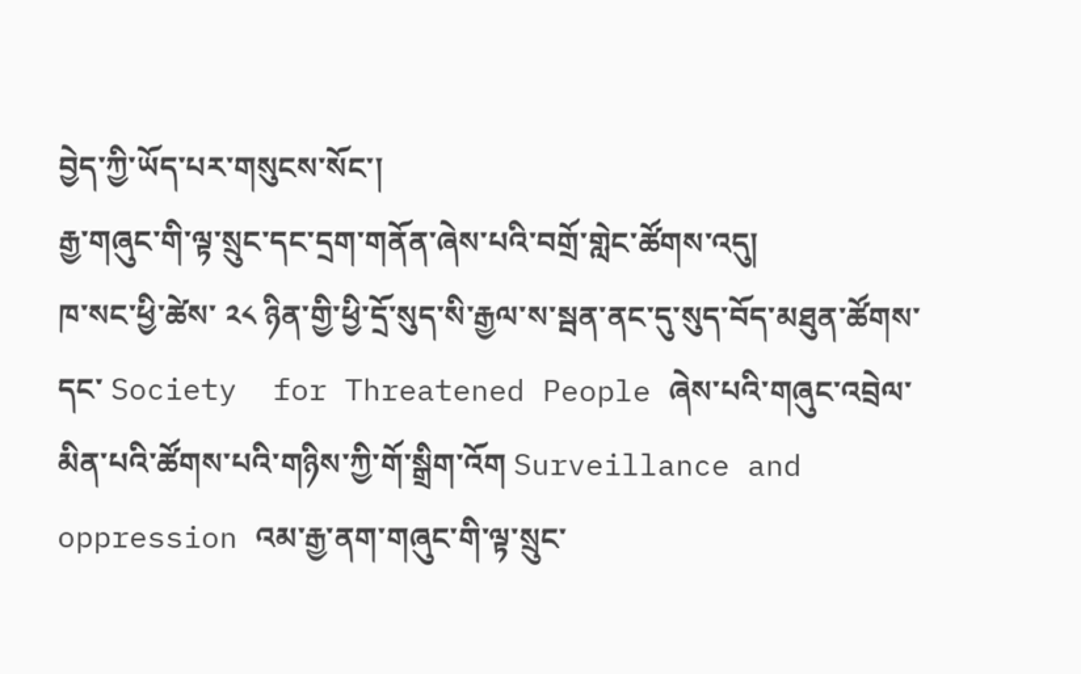བྱེད་ཀྱི་ཡོད་པར་གསུངས་སོང་།
རྒྱ་གཞུང་གི་ལྟ་སྲུང་དང་དྲག་གནོན་ཞེས་པའི་བགྲོ་གླེང་ཚོགས་འདུ།
ཁ་སང་ཕྱི་ཚེས་ ༢༨ ཉིན་གྱི་ཕྱི་དྲོ་སུད་སི་རྒྱལ་ས་སྦན་ནང་དུ་སུད་བོད་མཐུན་ཚོགས་དང་ Society  for Threatened People ཞེས་པའི་གཞུང་འབྲེལ་མིན་པའི་ཚོགས་པའི་གཉིས་ཀྱི་གོ་སྒྲིག་འོག Surveillance and oppression འམ་རྒྱ་ནག་གཞུང་གི་ལྟ་སྲུང་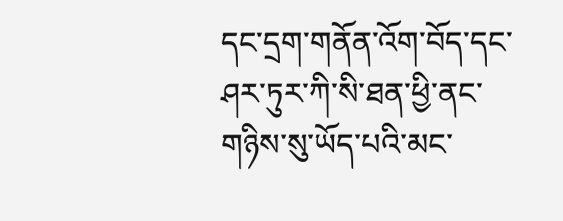དང་དྲག་གནོན་འོག་བོད་དང་ཤར་ཏུར་ཀི་སི་ཐན་ཕྱི་ནང་གཉིས་སུ་ཡོད་པའི་མང་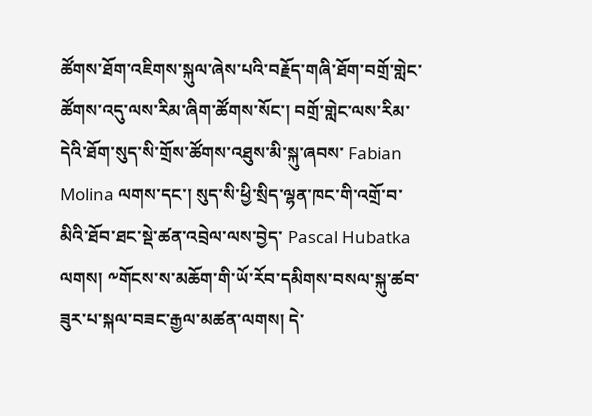ཚོགས་ཐོག་འཇིགས་སྐུལ་ཞེས་པའི་བརྗོད་གཞི་ཐོག་བགྲོ་གླེང་ཚོགས་འདུ་ལས་རིམ་ཞིག་ཚོགས་སོང་། བགྲོ་གླེང་ལས་རིམ་དེའི་ཐོག་སུད་སི་གྲོས་ཚོགས་འཐུས་མི་སྐུ་ཞབས་ Fabian Molina ལགས་དང་། སུད་སི་ཕྱི་སྲིད་ལྷན་ཁང་གི་འགྲོ་བ་མིའི་ཐོབ་ཐང་སྡེ་ཚན་འབྲེལ་ལས་བྱེད་ Pascal Hubatka ལགས། ༸གོངས་ས་མཆོག་གི་ཡོ་རོབ་དམིགས་བསལ་སྐུ་ཚབ་ཟུར་པ་སྐལ་བཟང་རྒྱལ་མཚན་ལགས། དེ་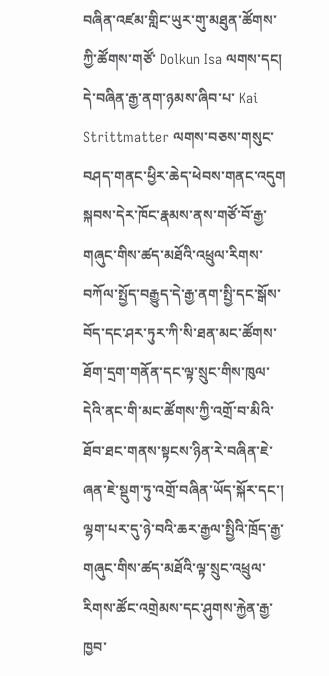བཞིན་འཛམ་གླིང་ཡུར་གུ་མཐུན་ཚོགས་ཀྱི་ཚོགས་གཙོ་ Dolkun Isa ལགས་དང། དེ་བཞིན་རྒྱ་ནག་ཉམས་ཞིབ་པ་ Kai Strittmatter ལགས་བཅས་གསུང་བཤད་གནང་ཕྱིར་ཆེད་ཕེབས་གནང་འདུག སྐབས་དེར་ཁོང་རྣམས་ནས་གཙོ་བོ་རྒྱ་གཞུང་གིས་ཚད་མཐོའི་འཕྲུལ་རིགས་བཀོལ་སྤྱོད་བརྒྱུད་དེ་རྒྱ་ནག་སྤྱི་དང་སྒོས་བོད་དང་ཤར་ཏུར་ཀི་སི་ཐན་མང་ཚོགས་ཐོག་དྲག་གནོན་དང་ལྟ་སྲུང་གིས་ཁུལ་དེའི་ནང་གི་མང་ཚོགས་ཀྱི་འགྲོ་བ་མིའི་ཐོབ་ཐང་གནས་སྟངས་ཉིན་རེ་བཞིན་ཇེ་ཞན་ཇེ་སྡུག་ཏུ་འགྲོ་བཞིན་ཡོད་སྐོར་དང་། ལྷག་པར་དུ་ཉེ་བའི་ཆར་རྒྱལ་སྤྱིའི་ཁྲོད་རྒྱ་གཞུང་གིས་ཚད་མཐོའི་ལྟ་སྲུང་འཕྲུལ་རིགས་ཚོང་འགྲེམས་དང་ཤུགས་རྐྱེན་རྒྱ་ཁྱབ་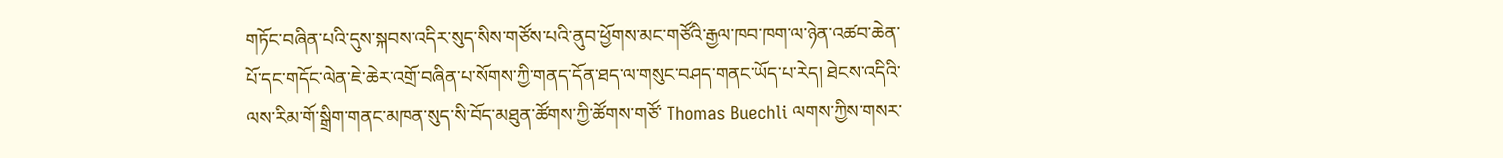གཏོང་བཞིན་པའི་དུས་སྐབས་འདིར་སུད་སིས་གཙོས་པའི་ནུབ་ཕྱོགས་མང་གཙོའི་རྒྱལ་ཁབ་ཁག་ལ་ཉེན་འཚབ་ཆེན་པོ་དང་གདོང་ལེན་ཇེ་ཆེར་འགྲོ་བཞིན་པ་སོགས་ཀྱི་གནད་དོན་ཐད་ལ་གསུང་བཤད་གནང་ཡོད་པ་རེད། ཐེངས་འདིའི་ལས་རིམ་གོ་སྒྲིག་གནང་མཁན་སུད་སི་བོད་མཐུན་ཚོགས་ཀྱི་ཚོགས་གཙོ་ Thomas Buechli ལགས་ཀྱིས་གསར་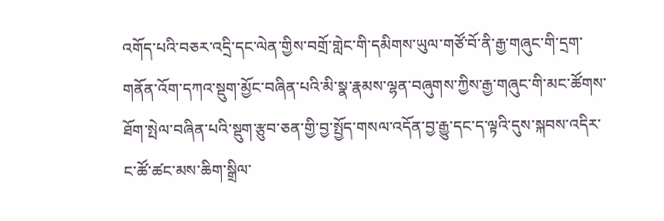འགོད་པའི་བཅར་འདྲི་དང་ལེན་གྱིས་བགྲོ་གླེང་གི་དམིགས་ཡུལ་གཙོ་བོ་ནི་རྒྱ་གཞུང་གི་དྲག་གནོན་འོག་དཀའ་སྡུག་མྱོང་བཞིན་པའི་མི་སྣ་རྣམས་ལྷན་བཞུགས་ཀྱིས་རྒྱ་གཞུང་གི་མང་ཚོགས་ཐོག་སྤེལ་བཞིན་པའི་སྡུག་རྩུབ་ཅན་གྱི་བྱ་སྤྱོད་གསལ་འདོན་བྱ་རྒྱུ་དང་ད་ལྟའི་དུས་སྐབས་འདིར་ང་ཚོ་ཚང་མས་ཆིག་སྒྲིལ་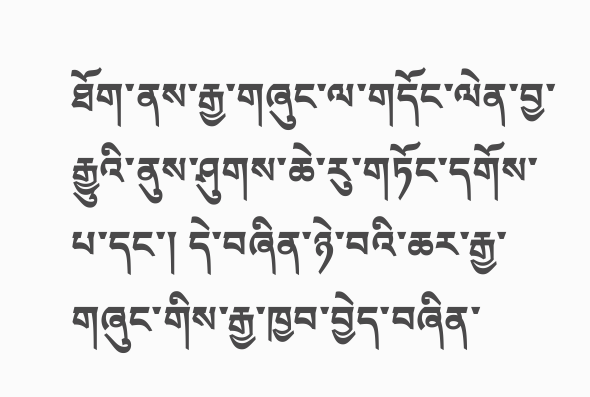ཐོག་ནས་རྒྱ་གཞུང་ལ་གདོང་ལེན་བྱ་རྒྱུའི་ནུས་ཤུགས་ཆེ་རུ་གཏོང་དགོས་པ་དང་། དེ་བཞིན་ཉེ་བའི་ཆར་རྒྱ་གཞུང་གིས་རྒྱ་ཁྱབ་བྱེད་བཞིན་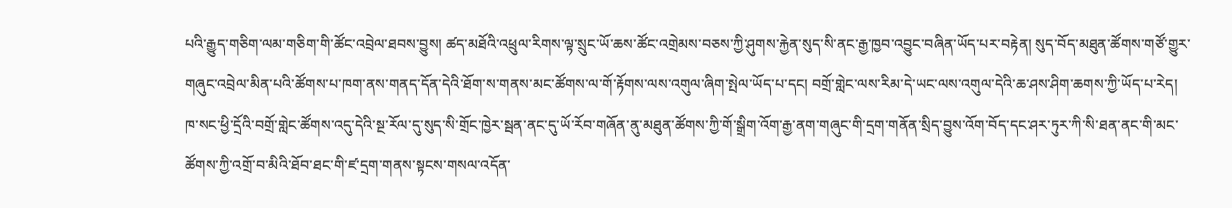པའི་རྒྱུད་གཅིག་ལམ་གཅིག་གི་ཚོང་འབྲེལ་ཐབས་བྱུས། ཚད་མཐོའི་འཕྲུལ་རིགས་ལྟ་སྲུང་ཡོ་ཆས་ཚོང་འགྲེམས་བཅས་ཀྱི་ཤུགས་རྐྱེན་སུད་སི་ནང་རྒྱ་ཁྱབ་འབྱུང་བཞིན་ཡོད་པར་བརྟེན། སུད་བོད་མཐུན་ཚོགས་གཙོ་གྱུར་གཞུང་འབྲེལ་མིན་པའི་ཚོགས་པ་ཁག་ནས་གནད་དོན་དེའི་ཐོག་ས་གནས་མང་ཚོགས་ལ་གོ་རྟོགས་ལས་འགུལ་ཞིག་སྤེལ་ཡོད་པ་དང། བགྲོ་གླེང་ལས་རིམ་དེ་ཡང་ལས་འགུལ་དེའི་ཆ་ཤས་ཤིག་ཆགས་ཀྱི་ཡོད་པ་རེད།   ཁ་སང་ཕྱི་དྲོའི་བགྲོ་གླེང་ཚོགས་འདུ་དེའི་སྔ་རོལ་དུ་སུད་སི་གྲོང་ཁྱེར་སྦན་ནང་དུ་ཡོ་རོབ་གཞོན་ནུ་མཐུན་ཚོགས་ཀྱི་གོ་སྒྲིག་འོག་རྒྱ་ནག་གཞུང་གི་དྲག་གནོན་སྲིད་བྱུས་འོག་བོད་དང་ཤར་ཏུར་ཀི་སི་ཐན་ནང་གི་མང་ཚོགས་ཀྱི་འགྲོ་བ་མིའི་ཐོབ་ཐང་གི་ཛ་དྲག་གནས་སྟངས་གསལ་འདོན་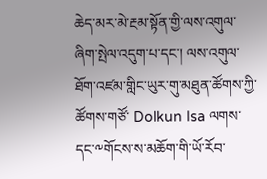ཆེད་མར་མེ་རྔམ་སྟོན་གྱི་ལས་འགུལ་ཞིག་སྤེལ་འདུག་པ་དང་། ལས་འགུལ་ཐོག་འཛམ་གླིང་ཡུར་གུ་མཐུན་ཚོགས་ཀྱི་ཚོགས་གཙོ་ Dolkun Isa ལགས་དང་༸གོངས་ས་མཆོག་གི་ཡོ་རོབ་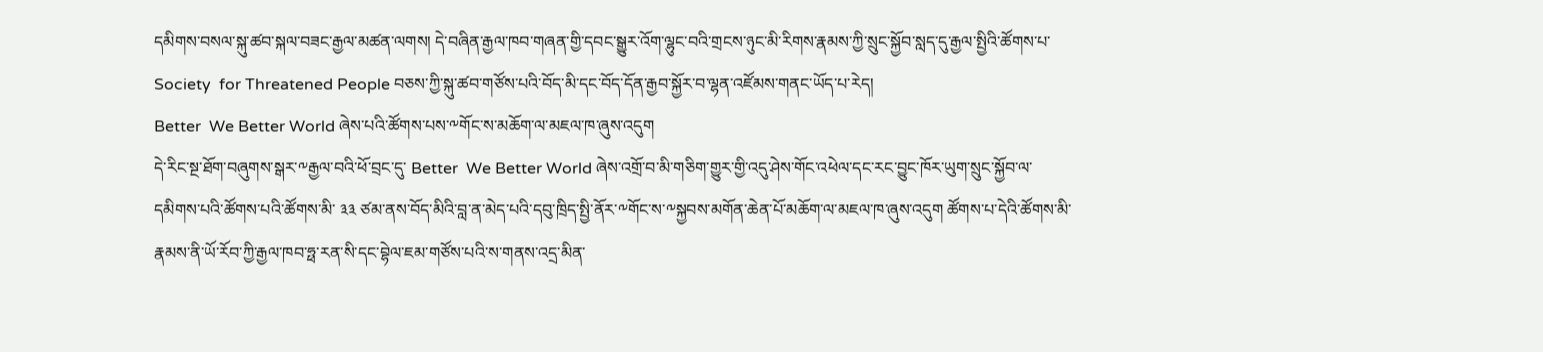དམིགས་བསལ་སྐུ་ཚབ་སྐལ་བཟང་རྒྱལ་མཚན་ལགས། དེ་བཞིན་རྒྱལ་ཁབ་གཞན་གྱི་དབང་སྒྱུར་འོག་ལྷུང་བའི་གྲངས་ཉུང་མི་རིགས་རྣམས་ཀྱི་སྲུང་སྐྱོབ་སླད་དུ་རྒྱལ་སྤྱིའི་ཚོགས་པ་ Society  for Threatened People བཅས་ཀྱི་སྐུ་ཚབ་གཙོས་པའི་བོད་མི་དང་བོད་དོན་རྒྱབ་སྐྱོར་བ་ལྷན་འཛོམས་གནང་ཡོད་པ་རེད།
Better  We Better World ཞེས་པའི་ཚོགས་པས་༸གོང་ས་མཆོག་ལ་མཇལ་ཁ་ཞུས་འདུག
དེ་རིང་སྔ་ཐོག་བཞུགས་སྒར་༸རྒྱལ་བའི་ཕོ་བྲང་དུ་ Better  We Better World ཞེས་འགྲོ་བ་མི་གཅིག་གྱུར་གྱི་འདུ་ཤེས་གོང་འཕེལ་དང་རང་བྱུང་ཁོར་ཡུག་སྲུང་སྐྱོབ་ལ་དམིགས་པའི་ཚོགས་པའི་ཚོགས་མི་ ༣༣ ཙམ་ནས་བོད་མིའི་བླ་ན་མེད་པའི་དབུ་ཁྲིད་སྤྱི་ནོར་༸གོང་ས་༸སྐྱབས་མགོན་ཆེན་པོ་མཆོག་ལ་མཇལ་ཁ་ཞུས་འདུག ཚོགས་པ་དེའི་ཚོགས་མི་རྣམས་ནི་ཡོ་རོབ་ཀྱི་རྒྱལ་ཁབ་ཧྥ་རན་སི་དང་བྷེལ་ཇམ་གཙོས་པའི་ས་གནས་འདྲ་མིན་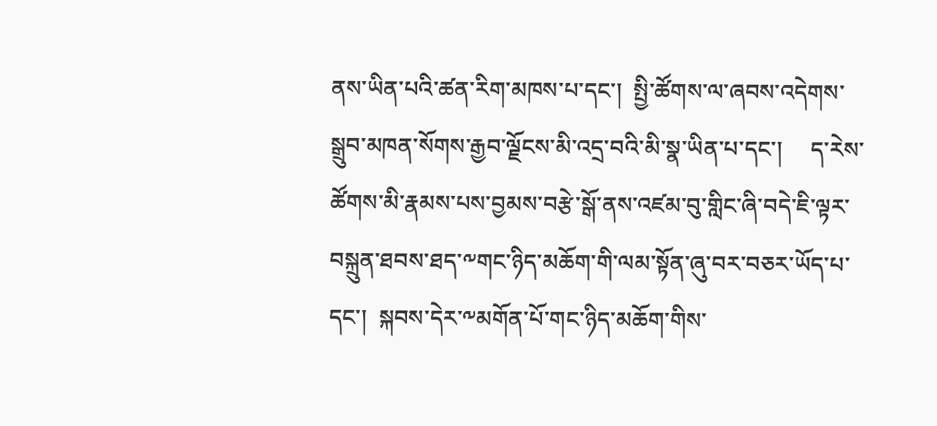ནས་ཡིན་པའི་ཚན་རིག་མཁས་པ་དང་།  སྤྱི་ཚོགས་ལ་ཞབས་འདེགས་སྒྲུབ་མཁན་སོགས་རྒྱབ་ལྗོངས་མི་འདྲ་བའི་མི་སྣ་ཡིན་པ་དང་།     ད་རེས་ཚོགས་མི་རྣམས་པས་བྱམས་བརྩེ་སྒོ་ནས་འཛམ་བུ་གླིང་ཞི་བདེ་ཇི་ལྟར་བསྐྲུན་ཐབས་ཐད་༸གང་ཉིད་མཆོག་གི་ལམ་སྟོན་ཞུ་བར་བཅར་ཡོད་པ་དང་།  སྐབས་དེར་༸མགོན་པོ་གང་ཉིད་མཆོག་གིས་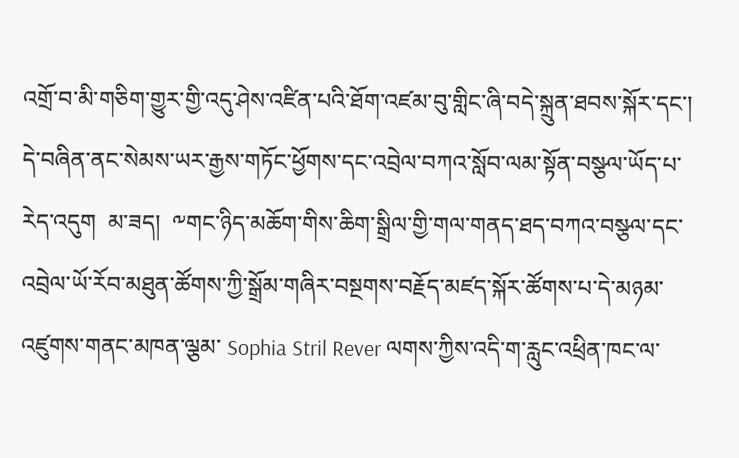འགྲོ་བ་མི་གཅིག་གྱུར་གྱི་འདུ་ཤེས་འཛིན་པའི་ཐོག་འཛམ་བུ་གླིང་ཞི་བདེ་སྐྲུན་ཐབས་སྐོར་དང་།  དེ་བཞིན་ནང་སེམས་ཡར་རྒྱས་གཏོང་ཕྱོགས་དང་འབྲེལ་བཀའ་སློབ་ལམ་སྟོན་བསྩལ་ཡོད་པ་རེད་འདུག  མ་ཟད།  ༸གང་ཉིད་མཆོག་གིས་ཆིག་སྒྲིལ་གྱི་གལ་གནད་ཐད་བཀའ་བསྩལ་དང་འབྲེལ་ཡོ་རོབ་མཐུན་ཚོགས་ཀྱི་སྒྲོམ་གཞིར་བསྔགས་བརྗོད་མཛད་སྐོར་ཚོགས་པ་དེ་མཉམ་འཛུགས་གནང་མཁན་ལྕམ་ Sophia Stril Rever ལགས་ཀྱིས་འདི་ག་རླུང་འཕྲིན་ཁང་ལ་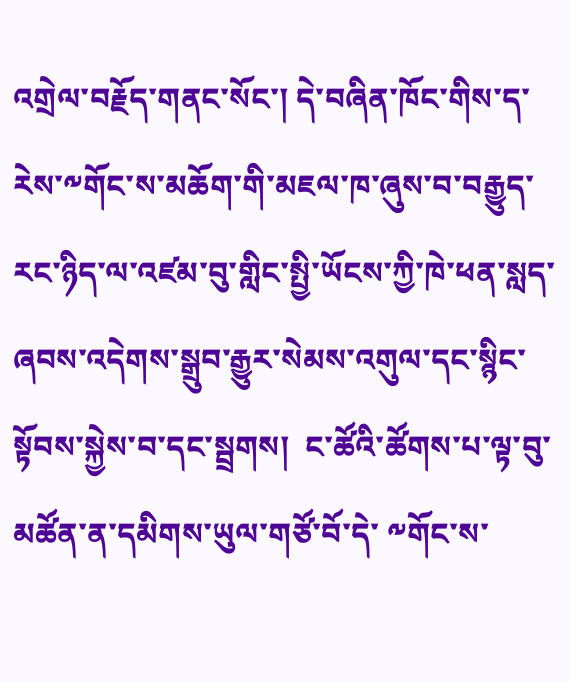འགྲེལ་བརྗོད་གནང་སོང་། དེ་བཞིན་ཁོང་གིས་ད་རེས་༸གོང་ས་མཆོག་གི་མཇལ་ཁ་ཞུས་བ་བརྒྱུད་རང་ཉིད་ལ་འཛམ་བུ་གླིང་སྤྱི་ཡོངས་ཀྱི་ཁེ་ཕན་སླད་ཞབས་འདེགས་སྒྲུབ་རྒྱུར་སེམས་འགུལ་དང་སྙིང་སྟོབས་སྐྱེས་བ་དང་སྦྲགས།  ང་ཚོའི་ཚོགས་པ་ལྟ་བུ་མཚོན་ན་དམིགས་ཡུལ་གཙོ་བོ་དེ་ ༸གོང་ས་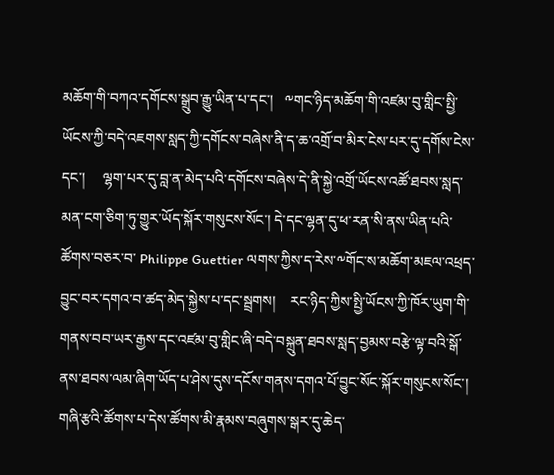མཆོག་གི་བཀའ་དགོངས་སྒྲུབ་རྒྱུ་ཡིན་པ་དང་།   ༸གང་ཉིད་མཆོག་གི་འཛམ་བུ་གླིང་སྤྱི་ཡོངས་ཀྱི་བདེ་འཇགས་སླད་ཀྱི་དགོངས་བཞེས་ནི་ད་ཆ་འགྲོ་བ་མིར་ངེས་པར་དུ་དགོས་ངེས་དང་།     ལྷག་པར་དུ་བླ་ན་མེད་པའི་དགོངས་བཞེས་དེ་ནི་སྐྱེ་འགྲོ་ཡོངས་འཚོ་ཐབས་སླད་མན་ངག་ཅིག་ཏུ་གྱུར་ཡོད་སྐོར་གསུངས་སོང་། དེ་དང་ལྷན་དུ་ཕ་རན་སི་ནས་ཡིན་པའི་ཚོགས་བཅར་བ་ Philippe Guettier ལགས་ཀྱིས་ད་རེས་༸གོང་ས་མཆོག་མཇལ་འཕྲད་བྱུང་བར་དགའ་བ་ཚད་མེད་སྐྱེས་པ་དང་སྦྲགས།    རང་ཉིད་ཀྱིས་སྤྱི་ཡོངས་ཀྱི་ཁོར་ཡུག་གི་གནས་བབ་ཡར་རྒྱས་དང་འཛམ་བུ་གླིང་ཞི་བདེ་བསྐྲུན་ཐབས་སླད་བྱམས་བརྩེ་ལྟ་བའི་སྒོ་ནས་ཐབས་ལམ་ཞིག་ཡོད་པ་ཤེས་དུས་དངོས་གནས་དགའ་པོ་བྱུང་སོང་སྐོར་གསུངས་སོང་། གཞི་རྩའི་ཚོགས་པ་དེས་ཚོགས་མི་རྣམས་བཞུགས་སྒར་དུ་ཆེད་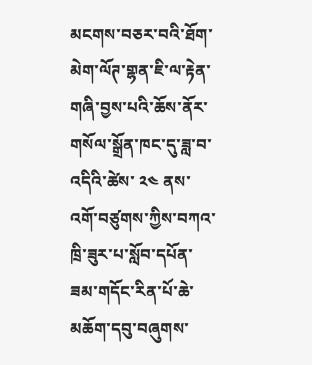མངགས་བཅར་བའི་ཐོག་མེག་ལོཊ་གྷན་ཇི་ལ་རྟེན་གཞི་བྱས་པའི་ཆོས་ནོར་གསོལ་སྒྲོན་ཁང་དུ་ཟླ་བ་འདིའི་ཚེས་ ༢༤ ནས་འགོ་བཙུགས་ཀྱིས་བཀའ་ཁྲི་ཟུར་པ་སློབ་དཔོན་ཟམ་གདོང་རིན་པོ་ཆེ་མཆོག་དབུ་བཞུགས་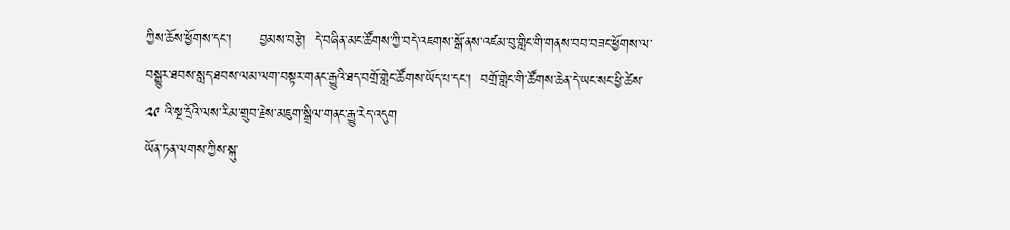ཀྱིས་ཆོས་ཕྱོགས་དང་།      བྱམས་བརྩེ།  དེ་བཞིན་མང་ཚོགས་ཀྱི་བདེ་འཇགས་སྒོ་ནས་འཛམ་བུ་གླིང་གི་གནས་བབ་བཟང་ཕྱོགས་ལ་བསྒྱུར་ཐབས་སླད་ཐབས་ལམ་ལག་བསྟར་གནང་རྒྱུའི་ཐད་བགྲོ་གླེང་ཚོགས་ཡོད་པ་དང་།  བགྲོ་གླེང་གི་ཚོགས་ཆེན་དེ་ཡང་སང་ཕྱི་ཚེས་ ༢༩ འི་སྔ་དྲོའི་ལས་རིམ་གྲུབ་རྗེས་མཇུག་སྒྲིལ་གནང་རྒྱུ་རེད་འདུག
ཡོན་ཏན་ལགས་ཀྱིས་སྐུ་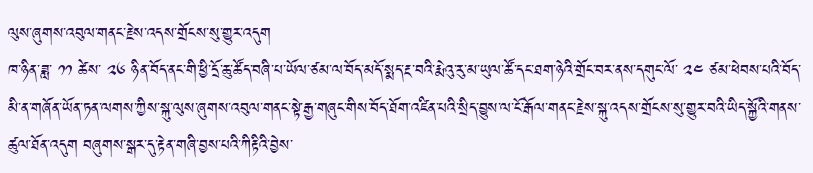ལུས་ཞུགས་འབུལ་གནང་རྗེས་འདས་གྲོངས་སུ་གྱུར་འདུག
ཁ་ཉིན་ཟླ་ ༡༡ ཚེས་ ༢༦ ཉིན་བོད་ནང་གི་ཕྱི་དྲོ་ཆུ་ཚོད་བཞི་པ་ཡོལ་ཙམ་ལ་བོད་མདོ་སྨད་རྔ་བའི་རྨེའུ་རུ་མ་ཡུལ་ཚོ་དང་ཐག་ཉེའི་གྲོང་བར་ནས་དགུང་ལོ་ ༢༤ ཙམ་ཕེབས་པའི་བོད་མི་ན་གཞོན་ཡོན་ཏན་ལགས་ཀྱིས་སྐུ་ལུས་ཞུགས་འབུལ་གནང་སྟེ་རྒྱ་གཞུང་གིས་བོད་ཐོག་འཛིན་པའི་སྲིད་བྱུས་ལ་ངོ་རྒོལ་གནང་རྗེས་སྐུ་འདས་གྲོངས་སུ་གྱུར་བའི་ཡིད་སྐྱོའི་གནས་ཚུལ་ཐོན་འདུག བཞུགས་སྒར་དུ་རྟེན་གཞི་བྱས་པའི་ཀིརྟིའི་བྱེས་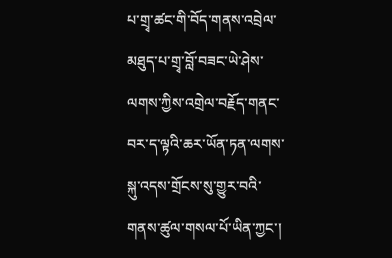པ་གྲྭ་ཚང་གི་བོད་གནས་འབྲེལ་མཐུད་པ་གྲྭ་བློ་བཟང་ཡེ་ཤེས་ལགས་ཀྱིས་འགྲེལ་བརྗོད་གནང་བར་ད་ལྟའི་ཆར་ཡོན་ཏན་ལགས་སྐུ་འདས་གྲོངས་སུ་གྱུར་བའི་གནས་ཚུལ་གསལ་པོ་ཡིན་ཀྱང་།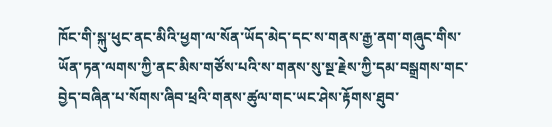ཁོང་གི་སྐུ་ཕུང་ནང་མིའི་ཕྱག་ལ་སོན་ཡོད་མེད་དང་ས་གནས་རྒྱ་ནག་གཞུང་གིས་ཡོན་ཏན་ལགས་ཀྱི་ནང་མིས་གཙོས་པའི་ས་གནས་སུ་སྔ་རྗེས་ཀྱི་དམ་བསྒྲགས་གང་བྱེད་བཞིན་པ་སོགས་ཞིབ་ཕྲའི་གནས་ཚུལ་གང་ཡང་ཤེས་རྟོགས་ཐུབ་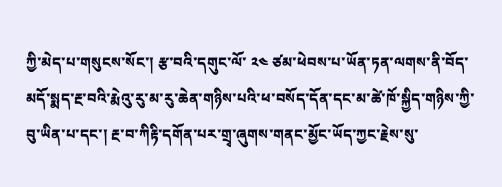ཀྱི་མེད་པ་གསུངས་སོང་། རྩ་བའི་དགུང་ལོ་ ༢༤ ཙམ་ཕེབས་པ་ཡོན་ཏན་ལགས་ནི་བོད་མདོ་སྨད་རྔ་བའི་རྨེའུ་རུ་མ་རུ་ཆེན་གཉིས་པའི་ཕ་བསོད་དོན་དང་མ་ཚེ་ཁོ་སྐྱིད་གཉིས་ཀྱི་བུ་ཡིན་པ་དང་། རྔ་བ་ཀིརྟི་དགོན་པར་གྲྭ་ཞུགས་གནང་མྱོང་ཡོད་ཀྱང་རྗེས་སུ་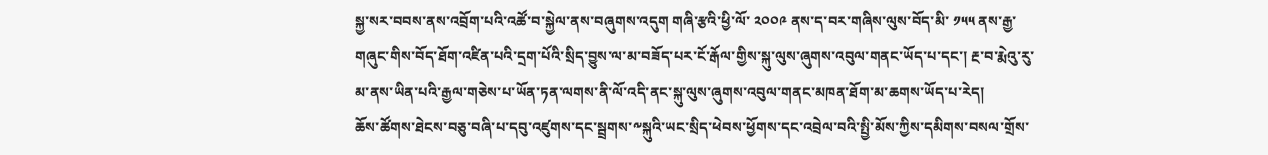སྐྱ་སར་བབས་ནས་འབྲོག་པའི་འཚོ་བ་སྐྱེལ་ནས་བཞུགས་འདུག གཞི་རྩའི་ཕྱི་ལོ་ ༢༠༠༩ ནས་ད་བར་གཞིས་ལུས་བོད་མི་ ༡༥༥ ནས་རྒྱ་གཞུང་གིས་བོད་ཐོག་འཛིན་པའི་དྲག་པོའི་སྲིད་བྱུས་ལ་མ་བཟོད་པར་ངོ་རྒོལ་གྱིས་སྐུ་ལུས་ཞུགས་འབུལ་གནང་ཡོད་པ་དང་། རྔ་བ་རྨེའུ་རུ་མ་ནས་ཡིན་པའི་རྒྱལ་གཅེས་པ་ཡོན་ཏན་ལགས་ནི་ལོ་འདི་ནང་སྐུ་ལུས་ཞུགས་འབུལ་གནང་མཁན་ཐོག་མ་ཆགས་ཡོད་པ་རེད།
ཆོས་ཚོགས་ཐེངས་བཅུ་བཞི་པ་དབུ་འཛུགས་དང་སྦྲགས་༸སྐུའི་ཡང་སྲིད་ཕེབས་ཕྱོགས་དང་འབྲེལ་བའི་སྤྱི་མོས་ཀྱིས་དམིགས་བསལ་གྲོས་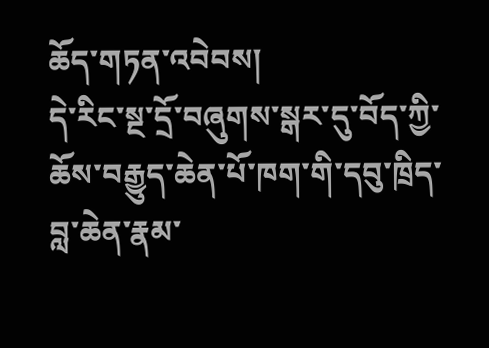ཆོད་གཏན་འབེབས།
དེ་རིང་སྔ་དྲོ་བཞུགས་སྒར་དུ་བོད་ཀྱི་ཆོས་བརྒྱུད་ཆེན་པོ་ཁག་གི་དབུ་ཁྲིད་བླ་ཆེན་རྣམ་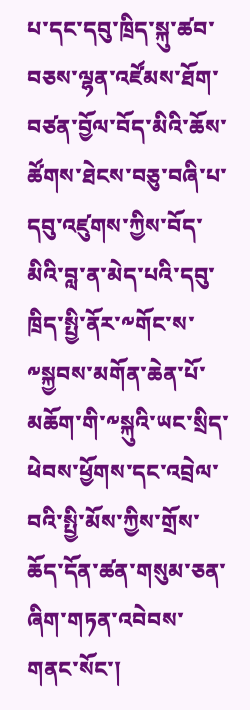པ་དང་དབུ་ཁྲིད་སྐུ་ཚབ་བཅས་ལྷན་འཛོམས་ཐོག་བཙན་བྱོལ་བོད་མིའི་ཆོས་ཚོགས་ཐེངས་བཅུ་བཞི་པ་དབུ་འཛུགས་ཀྱིས་བོད་མིའི་བླ་ན་མེད་པའི་དབུ་ཁྲིད་སྤྱི་ནོར་༸གོང་ས་༸སྐྱབས་མགོན་ཆེན་པོ་མཆོག་གི་༸སྐུའི་ཡང་སྲིད་ཕེབས་ཕྱོགས་དང་འབྲེལ་བའི་སྤྱི་མོས་ཀྱིས་གྲོས་ཆོད་དོན་ཚན་གསུམ་ཅན་ཞིག་གཏན་འབེབས་གནང་སོང་།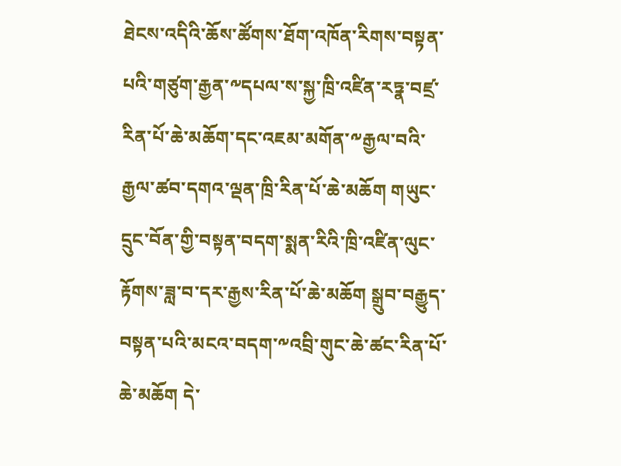ཐེངས་འདིའི་ཆོས་ཚོགས་ཐོག་འཁོན་རིགས་བསྟན་པའི་གཙུག་རྒྱན་༸དཔལ་ས་སྐྱ་ཁྲི་འཛིན་རཏྣ་བཛྲ་རིན་པོ་ཆེ་མཆོག་དང་འཇམ་མགོན་༸རྒྱལ་བའི་རྒྱལ་ཚབ་དགའ་ལྡན་ཁྲི་རིན་པོ་ཆེ་མཆོག གཡུང་དྲུང་བོན་གྱི་བསྟན་བདག་སྨན་རིའི་ཁྲི་འཛིན་ལུང་རྟོགས་ཟླ་བ་དར་རྒྱས་རིན་པོ་ཆེ་མཆོག སྒྲུབ་བརྒྱུད་བསྟན་པའི་མངའ་བདག་༸འབྲི་གུང་ཆེ་ཚང་རིན་པོ་ཆེ་མཆོག དེ་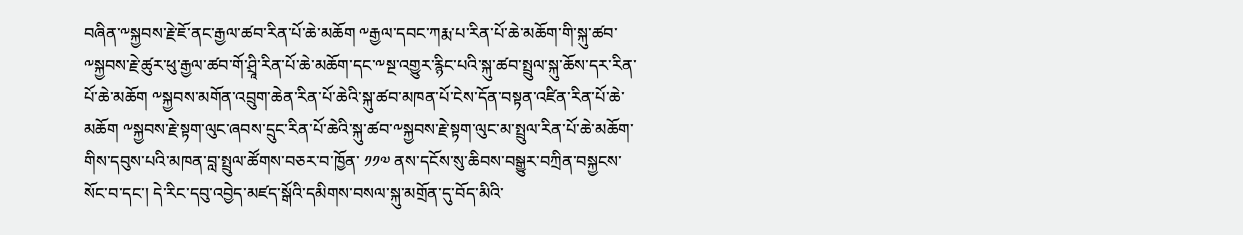བཞིན་༸སྐྱབས་རྗེ་ཇོ་ནང་རྒྱལ་ཚབ་རིན་པོ་ཆེ་མཆོག ༸རྒྱལ་དབང་ཀརྨ་པ་རིན་པོ་ཆེ་མཆོག་གི་སྐུ་ཚབ་༸སྐྱབས་རྗེ་ཚུར་ཕུ་རྒྱལ་ཚབ་གོ་ཤྲཱི་རིན་པོ་ཆེ་མཆོག་དང་༸སྔ་འགྱུར་རྙིང་པའི་སྐུ་ཚབ་སྤྲུལ་སྐུ་ཆོས་དར་རིན་པོ་ཆེ་མཆོག ༸སྐྱབས་མགོན་འབྲུག་ཆེན་རིན་པོ་ཆེའི་སྐུ་ཚབ་མཁན་པོ་ངེས་དོན་བསྟན་འཛིན་རིན་པོ་ཆེ་མཆོག ༸སྐྱབས་རྗེ་སྟག་ལུང་ཞབས་དྲུང་རིན་པོ་ཆེའི་སྐུ་ཚབ་༸སྐྱབས་རྗེ་སྟག་ལུང་མ་སྤྲུལ་རིན་པོ་ཆེ་མཆོག་གིས་དབུས་པའི་མཁན་བླ་སྤྲུལ་ཚོགས་བཅར་བ་ཁྱོན་ ༡༡༧ ནས་དངོས་སུ་ཆིབས་བསྒྱུར་བཀྲིན་བསྐྱངས་སོང་བ་དང་། དེ་རིང་དབུ་འབྱེད་མཛད་སྒོའི་དམིགས་བསལ་སྐུ་མགྲོན་དུ་བོད་མིའི་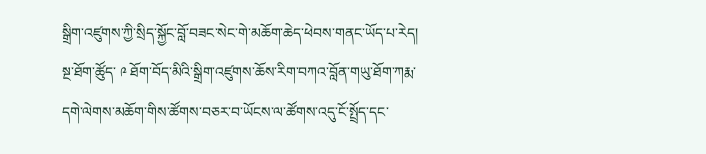སྒྲིག་འཛུགས་ཀྱི་སྲིད་སྐྱོང་བློ་བཟང་སེང་གེ་མཆོག་ཆེད་ཕེབས་གནང་ཡོད་པ་རེད། སྔ་ཐོག་ཚོུད་ ༩ ཐོག་བོད་མིའི་སྒྲིག་འཛུགས་ཆོས་རིག་བཀའ་བློན་གཡུ་ཐོག་ཀརྨ་དགེ་ལེགས་མཆོག་གིས་ཚོགས་བཅར་བ་ཡོངས་ལ་ཚོགས་འདུ་ངོ་སྤྲོད་དང་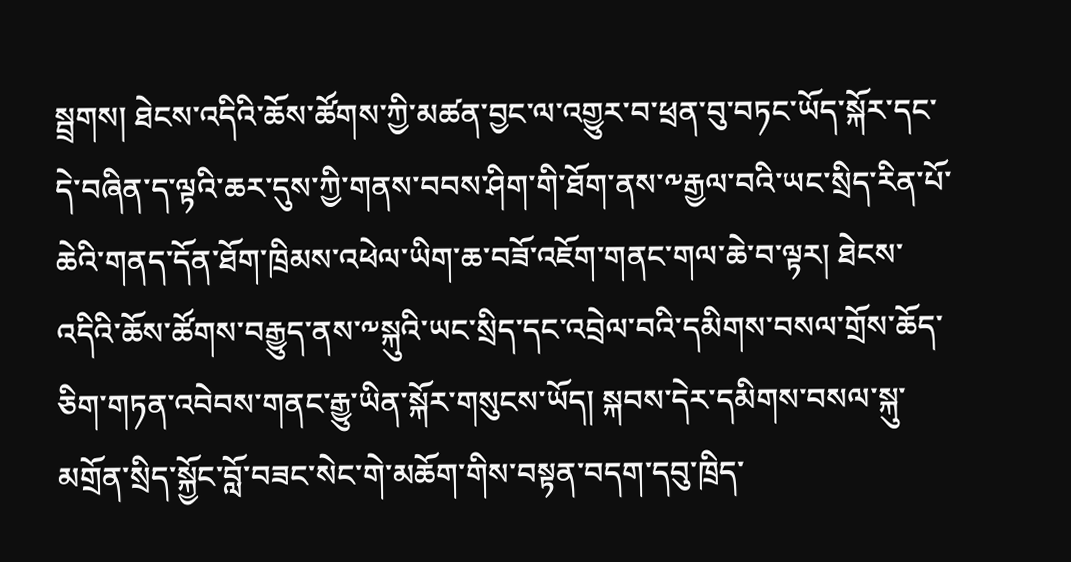སྦྲགས། ཐེངས་འདིའི་ཆོས་ཚོགས་ཀྱི་མཚན་བྱང་ལ་འགྱུར་བ་ཕྲན་བུ་བཏང་ཡོད་སྐོར་དང་དེ་བཞིན་ད་ལྟའི་ཆར་དུས་ཀྱི་གནས་བབས་ཤིག་གི་ཐོག་ནས་༸རྒྱལ་བའི་ཡང་སྲིད་རིན་པོ་ཆེའི་གནད་དོན་ཐོག་ཁྲིམས་འཕེལ་ཡིག་ཆ་བཟོ་འཇོག་གནང་གལ་ཆེ་བ་ལྟར། ཐེངས་འདིའི་ཆོས་ཚོགས་བརྒྱུད་ནས་༸སྐུའི་ཡང་སྲིད་དང་འབྲེལ་བའི་དམིགས་བསལ་གྲོས་ཆོད་ཅིག་གཏན་འབེབས་གནང་རྒྱུ་ཡིན་སྐོར་གསུངས་ཡོད། སྐབས་དེར་དམིགས་བསལ་སྐུ་མགྲོན་སྲིད་སྐྱོང་བློ་བཟང་སེང་གེ་མཆོག་གིས་བསྟན་བདག་དབུ་ཁྲིད་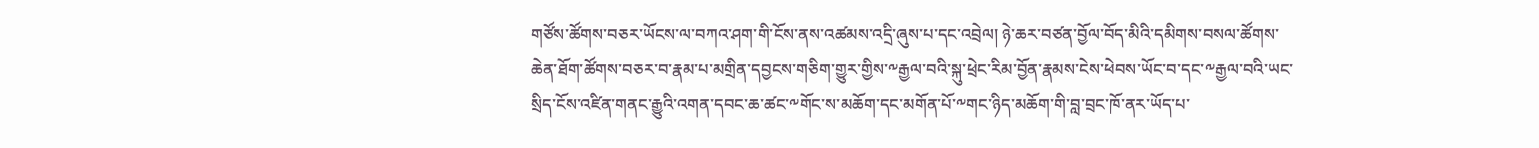གཙོས་ཚོགས་བཅར་ཡོངས་ལ་བཀའ་ཤག་གི་ངོས་ནས་འཚམས་འདྲི་ཞུས་པ་དང་འབྲེལ། ཉེ་ཆར་བཙན་བྱོལ་བོད་མིའི་དམིགས་བསལ་ཚོགས་ཆེན་ཐོག་ཚོགས་བཅར་བ་རྣམ་པ་མགྲིན་དབྱངས་གཅིག་གྱུར་གྱིས་༸རྒྱལ་བའི་སྐུ་ཕྲེང་རིམ་བྱོན་རྣམས་ངེས་ཕེབས་ཡོང་བ་དང་༸རྒྱལ་བའི་ཡང་སྲིད་ངོས་འཛིན་གནང་རྒྱུའི་འགན་དབང་ཆ་ཚང་༸གོང་ས་མཆོག་དང་མགོན་པོ་༸གང་ཉིད་མཆོག་གི་བླ་བྲང་ཁོ་ནར་ཡོད་པ་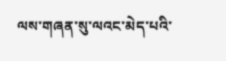ལས་གཞན་སུ་ལའང་མེད་པའི་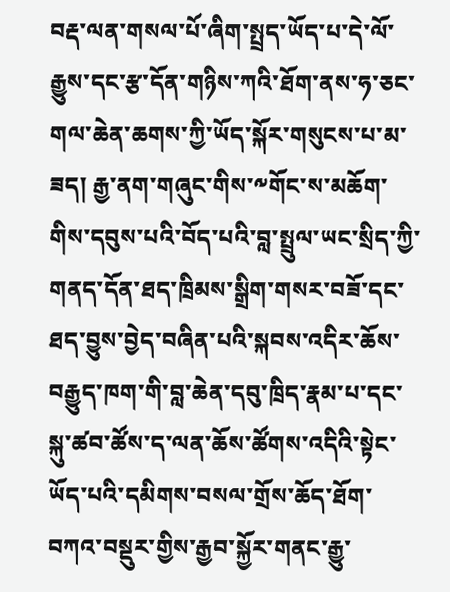བརྡ་ལན་གསལ་པོ་ཞིག་སྤྲད་ཡོད་པ་དེ་ལོ་རྒྱུས་དང་རྩ་དོན་གཉིས་ཀའི་ཐོག་ནས་ཧ་ཅང་གལ་ཆེན་ཆགས་ཀྱི་ཡོད་སྐོར་གསུངས་པ་མ་ཟད། རྒྱ་ནག་གཞུང་གིས་༸གོང་ས་མཆོག་གིས་དབུས་པའི་བོད་པའི་བླ་སྤྲུལ་ཡང་སྲིད་ཀྱི་གནད་དོན་ཐད་ཁྲིམས་སྒྲིག་གསར་བཟོ་དང་ཐད་བྱུས་བྱེད་བཞིན་པའི་སྐབས་འདིར་ཆོས་བརྒྱུད་ཁག་གི་བླ་ཆེན་དབུ་ཁྲིད་རྣམ་པ་དང་སྐུ་ཚབ་ཚོས་ད་ལན་ཆོས་ཚོགས་འདིའི་སྟེང་ཡོད་པའི་དམིགས་བསལ་གྲོས་ཆོད་ཐོག་བཀའ་བསྡུར་གྱིས་རྒྱབ་སྐྱོར་གནང་རྒྱུ་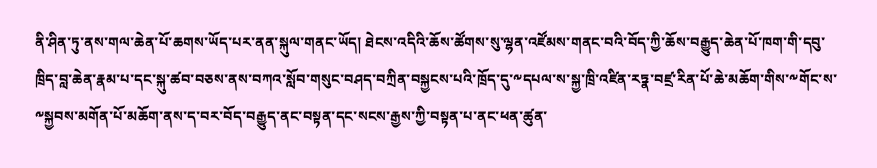ནི་ཤིན་ཏུ་ནས་གལ་ཆེན་པོ་ཆགས་ཡོད་པར་ནན་སྐུལ་གནང་ཡོད། ཐེངས་འདིའི་ཆོས་ཚོགས་སུ་ལྷན་འཛོམས་གནང་བའི་བོད་ཀྱི་ཆོས་བརྒྱུད་ཆེན་པོ་ཁག་གི་དབུ་ཁྲིད་བླ་ཆེན་རྣམ་པ་དང་སྐུ་ཚབ་བཅས་ནས་བཀའ་སློབ་གསུང་བཤད་བཀྲིན་བསྐྱངས་པའི་ཁྲོད་དུ་༸དཔལ་ས་སྐྱ་ཁྲི་འཛིན་རཏྣ་བཛྲ་རིན་པོ་ཆེ་མཆོག་གིས་༸གོང་ས་༸སྐྱབས་མགོན་པོ་མཆོག་ནས་ད་བར་བོད་བརྒྱུད་ནང་བསྟན་དང་སངས་རྒྱས་ཀྱི་བསྟན་པ་ནང་ཕན་ཚུན་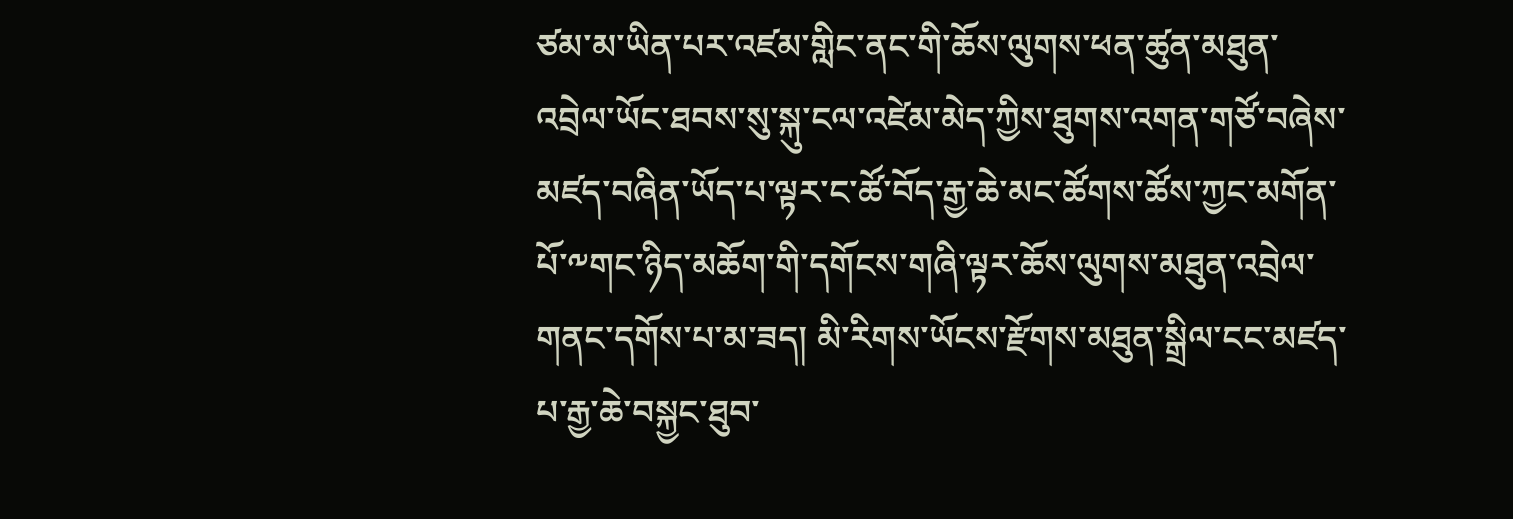ཙམ་མ་ཡིན་པར་འཛམ་གླིང་ནང་གི་ཆོས་ལུགས་ཕན་ཚུན་མཐུན་འབྲེལ་ཡོང་ཐབས་སུ་སྐུ་ངལ་འཛེམ་མེད་ཀྱིས་ཐུགས་འགན་གཙོ་བཞེས་མཛད་བཞིན་ཡོད་པ་ལྟར་ང་ཚོ་བོད་རྒྱ་ཆེ་མང་ཚོགས་ཚོས་ཀྱང་མགོན་པོ་༸གང་ཉིད་མཆོག་གི་དགོངས་གཞི་ལྟར་ཆོས་ལུགས་མཐུན་འབྲེལ་གནང་དགོས་པ་མ་ཟད། མི་རིགས་ཡོངས་རྫོགས་མཐུན་སྒྲིལ་ངང་མཛད་པ་རྒྱ་ཆེ་བསྐྱང་ཐུབ་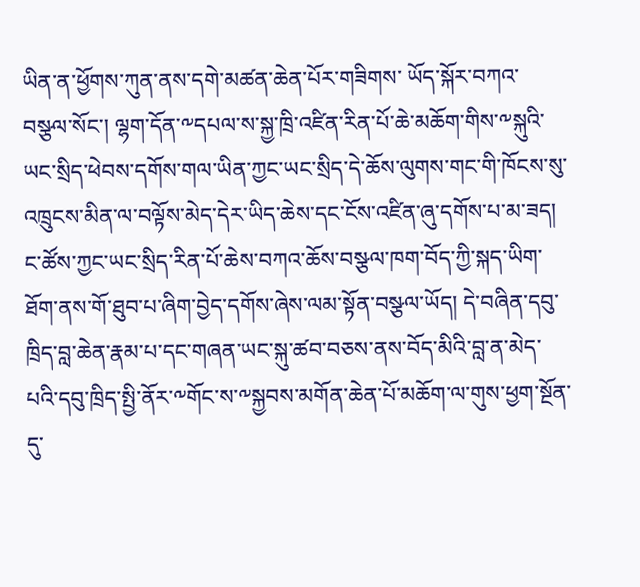ཡིན་ན་ཕྱོགས་ཀུན་ནས་དགེ་མཚན་ཆེན་པོར་གཟིགས་ ཡོད་སྐོར་བཀའ་བསྩལ་སོང་། ལྷག་དོན་༸དཔལ་ས་སྐྱ་ཁྲི་འཛིན་རིན་པོ་ཆེ་མཆོག་གིས་༸སྐུའི་ཡང་སྲིད་ཕེབས་དགོས་གལ་ཡིན་ཀྱང་ཡང་སྲིད་དེ་ཆོས་ལུགས་གང་གི་ཁོངས་སུ་འཁྲུངས་མིན་ལ་བལྟོས་མེད་དེར་ཡིད་ཆེས་དང་ངོས་འཛིན་ཞུ་དགོས་པ་མ་ཟད། ང་ཚོས་ཀྱང་ཡང་སྲིད་རིན་པོ་ཆེས་བཀའ་ཆོས་བསྩལ་ཁག་བོད་ཀྱི་སྐད་ཡིག་ཐོག་ནས་གོ་ཐུབ་པ་ཞིག་བྱེད་དགོས་ཞེས་ལམ་སྟོན་བསྩལ་ཡོད། དེ་བཞིན་དབུ་ཁྲིད་བླ་ཆེན་རྣམ་པ་དང་གཞན་ཡང་སྐུ་ཚབ་བཅས་ནས་བོད་མིའི་བླ་ན་མེད་པའི་དབུ་ཁྲིད་སྤྱི་ནོར་༸གོང་ས་༸སྐྱབས་མགོན་ཆེན་པོ་མཆོག་ལ་གུས་ཕྱག་སྔོན་དུ་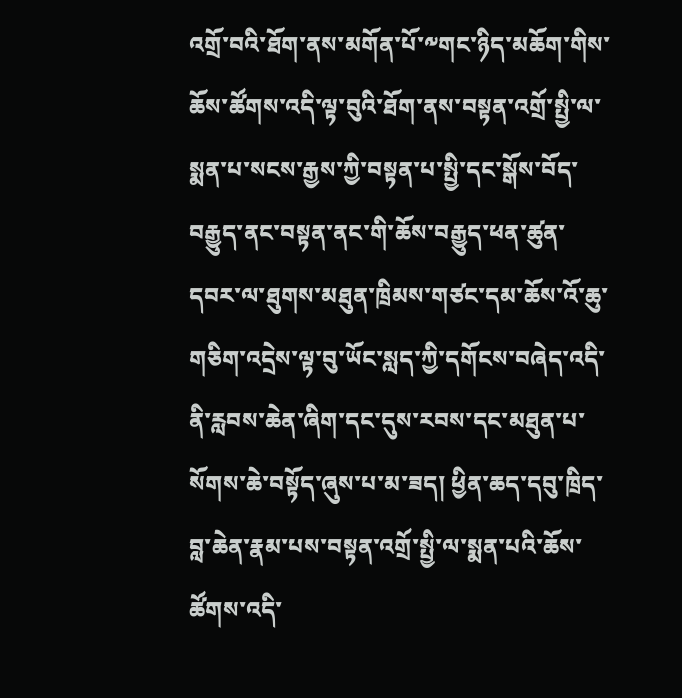འགྲོ་བའི་ཐོག་ནས་མགོན་པོ་༸གང་ཉིད་མཆོག་གིས་ཆོས་ཚོགས་འདི་ལྟ་བུའི་ཐོག་ནས་བསྟན་འགྲོ་སྤྱི་ལ་སྨན་པ་སངས་རྒྱས་ཀྱི་བསྟན་པ་སྤྱི་དང་སྒོས་བོད་བརྒྱུད་ནང་བསྟན་ནང་གི་ཆོས་བརྒྱུད་ཕན་ཚུན་དབར་ལ་ཐུགས་མཐུན་ཁྲིམས་གཙང་དམ་ཆོས་འོ་ཆུ་གཅིག་འདྲེས་ལྟ་བུ་ཡོང་སླད་ཀྱི་དགོངས་བཞེད་འདི་ནི་རླབས་ཆེན་ཞིག་དང་དུས་རབས་དང་མཐུན་པ་སོགས་ཆེ་བསྟོད་ཞུས་པ་མ་ཟད། ཕྱིན་ཆད་དབུ་ཁྲིད་བླ་ཆེན་རྣམ་པས་བསྟན་འགྲོ་སྤྱི་ལ་སྨན་པའི་ཆོས་ཚོགས་འདི་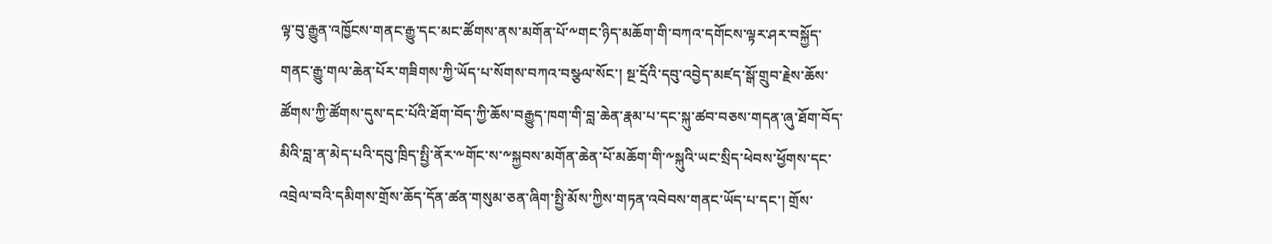ལྟ་བུ་རྒྱུན་འཁྱོངས་གནང་རྒྱུ་དང་མང་ཚོགས་ནས་མགོན་པོ་༸གང་ཉིད་མཆོག་གི་བཀའ་དགོངས་ལྟར་ཤར་བསྐྱོད་གནང་རྒྱུ་གལ་ཆེན་པོར་གཟིགས་ཀྱི་ཡོད་པ་སོགས་བཀའ་བསྩལ་སོང་། སྔ་དྲོའི་དབུ་འབྱེད་མཛད་སྒོ་གྲུབ་རྗེས་ཆོས་ཚོགས་ཀྱི་ཚོགས་དུས་དང་པོའི་ཐོག་བོད་ཀྱི་ཆོས་བརྒྱུད་ཁག་གི་བླ་ཆེན་རྣམ་པ་དང་སྐུ་ཚབ་བཅས་གདན་ཞུ་ཐོག་བོད་མིའི་བླ་ན་མེད་པའི་དབུ་ཁྲིད་སྤྱི་ནོར་༸གོང་ས་༸སྐྱབས་མགོན་ཆེན་པོ་མཆོག་གི་༸སྐུའི་ཡང་སྲིད་ཕེབས་ཕྱོགས་དང་འབྲེལ་བའི་དམིགས་གྲོས་ཆོད་དོན་ཚན་གསུམ་ཅན་ཞིག་སྤྱི་མོས་ཀྱིས་གཏན་འབེབས་གནང་ཡོད་པ་དང་། གྲོས་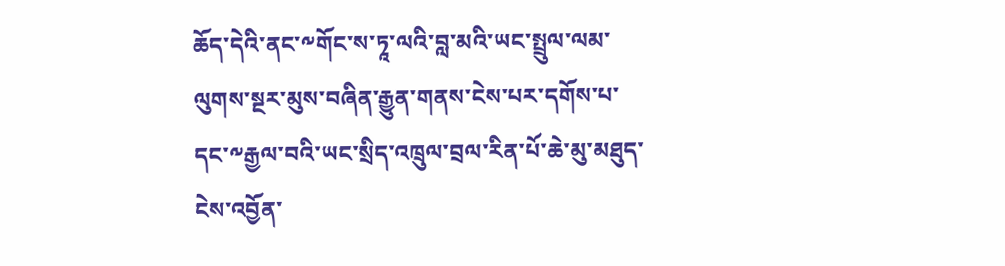ཆོད་དེའི་ནང་༸གོང་ས་ཏཱ་ལའི་བླ་མའི་ཡང་སྤྲུལ་ལམ་ལུགས་སྔར་མུས་བཞིན་རྒྱུན་གནས་ངེས་པར་དགོས་པ་དང་༸རྒྱལ་བའི་ཡང་སྲིད་འཁྲུལ་བྲལ་རིན་པོ་ཆེ་མུ་མཐུད་ངེས་འབྱོན་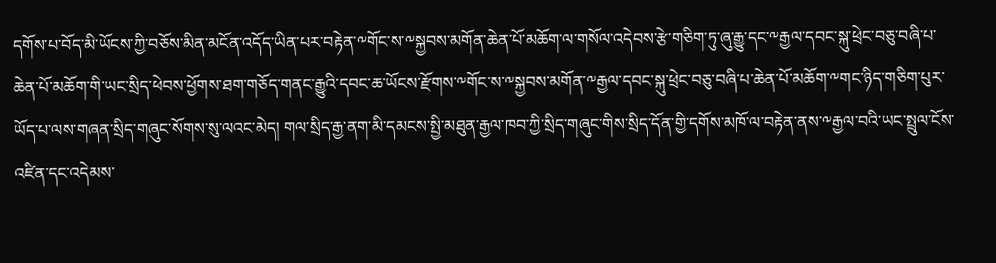དགོས་པ་བོད་མི་ཡོངས་ཀྱི་བཅོས་མིན་མངོན་འདོད་ཡིན་པར་བརྟེན་༸གོང་ས་༸སྐྱབས་མགོན་ཆེན་པོ་མཆོག་ལ་གསོལ་འདེབས་རྩེ་གཅིག་ཏུ་ཞུ་རྒྱུ་དང་༸རྒྱལ་དབང་སྐུ་ཕྲེང་བཅུ་བཞི་པ་ཆེན་པོ་མཆོག་གི་ཡང་སྲིད་ཕེབས་ཕྱོགས་ཐག་གཅོད་གནང་རྒྱུའི་དབང་ཆ་ཡོངས་རྫོགས་༸གོང་ས་༸སྐྱབས་མགོན་༸རྒྱལ་དབང་སྐུ་ཕྲེང་བཅུ་བཞི་པ་ཆེན་པོ་མཆོག་༸གང་ཉིད་གཅིག་པུར་ཡོད་པ་ལས་གཞན་སྲིད་གཞུང་སོགས་སུ་ལའང་མེད། གལ་སྲིད་རྒྱ་ནག་མི་དམངས་སྤྱི་མཐུན་རྒྱལ་ཁབ་ཀྱི་སྲིད་གཞུང་གིས་སྲིད་དོན་གྱི་དགོས་མཁོ་ལ་བརྟེན་ནས་༸རྒྱལ་བའི་ཡང་སྤྲུལ་ངོས་འཛིན་དང་འདེམས་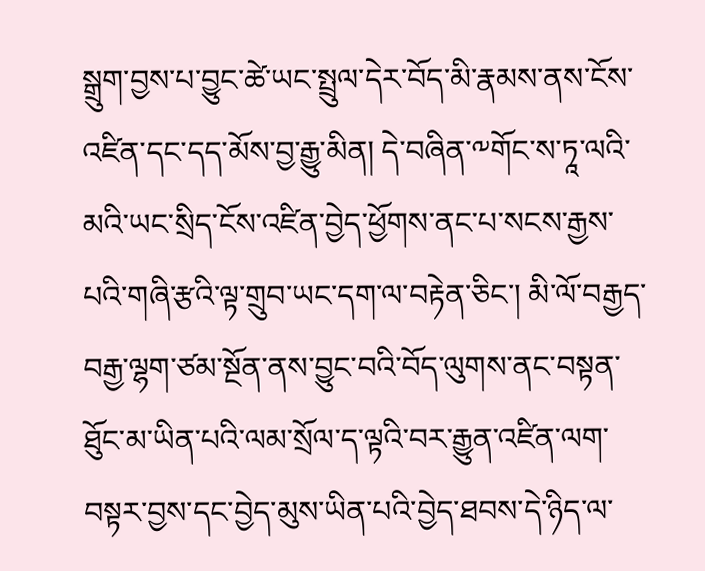སྒྲུག་བྱས་པ་བྱུང་ཚེ་ཡང་སྤྲུལ་དེར་བོད་མི་རྣམས་ནས་ངོས་འཛིན་དང་དད་མོས་བྱ་རྒྱུ་མིན། དེ་བཞིན་༸གོང་ས་ཏཱ་ལའི་མའི་ཡང་སྲིད་ངོས་འཛིན་བྱེད་ཕྱོགས་ནང་པ་སངས་རྒྱས་པའི་གཞི་རྩའི་ལྟ་གྲུབ་ཡང་དག་ལ་བརྟེན་ཅིང་། མི་ལོ་བརྒྱད་བརྒྱ་ལྷག་ཙམ་སྔོན་ནས་བྱུང་བའི་བོད་ལུགས་ནང་བསྟན་ཐོུང་མ་ཡིན་པའི་ལམ་སྲོལ་ད་ལྟའི་བར་རྒྱུན་འཛིན་ལག་བསྟར་བྱས་དང་བྱེད་མུས་ཡིན་པའི་བྱེད་ཐབས་དེ་ཉིད་ལ་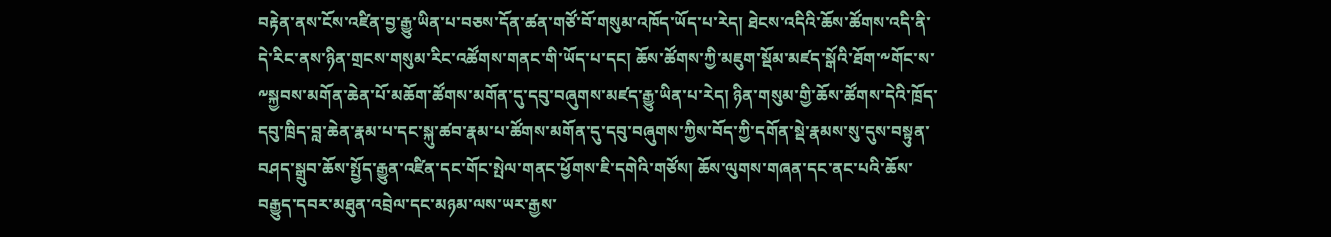བརྟེན་ནས་ངོས་འཛིན་བྱ་རྒྱུ་ཡིན་པ་བཅས་དོན་ཚན་གཙོ་བོ་གསུམ་འཁོད་ཡོད་པ་རེད། ཐེངས་འདིའི་ཆོས་ཚོགས་འདི་ནི་དེ་རིང་ནས་ཉིན་གྲངས་གསུམ་རིང་འཚོགས་གནང་གི་ཡོད་པ་དང། ཆོས་ཚོགས་ཀྱི་མཇུག་སྡོམ་མཛད་སྒོའི་ཐོག་༸གོང་ས་༸སྐྱབས་མགོན་ཆེན་པོ་མཆོག་ཚོགས་མགོན་དུ་དབུ་བཞུགས་མཛད་རྒྱུ་ཡིན་པ་རེད། ཉིན་གསུམ་གྱི་ཆོས་ཚོགས་དེའི་ཁྲོད་དབུ་ཁྲིད་བླ་ཆེན་རྣམ་པ་དང་སྐུ་ཚབ་རྣམ་པ་ཚོགས་མགོན་དུ་དབུ་བཞུགས་ཀྱིས་བོད་ཀྱི་དགོན་སྡེ་རྣམས་སུ་དུས་བསྟུན་བཤད་སྒྲུབ་ཆོས་སྤྱོད་རྒྱུན་འཛིན་དང་གོང་སྤེལ་གནང་ཕྱོགས་ཇི་དགེའི་གཙོས། ཆོས་ལུགས་གཞན་དང་ནང་པའི་ཆོས་བརྒྱུད་དབར་མཐུན་འབྲེལ་དང་མཉམ་ལས་ཡར་རྒྱས་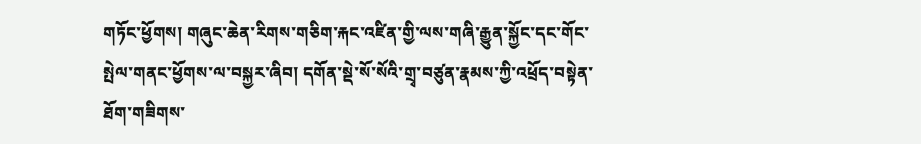གཏོང་ཕྱོགས། གཞུང་ཆེན་རིགས་གཅིག་རྐང་འཛིན་གྱི་ལས་གཞི་རྒྱུན་སྐྱོང་དང་གོང་སྤེལ་གནང་ཕྱོགས་ལ་བསྐྱར་ཞིབ། དགོན་སྡེ་སོ་སོའི་གྲྭ་བཙུན་རྣམས་ཀྱི་འཕྲོད་བསྟེན་ཐོག་གཟིགས་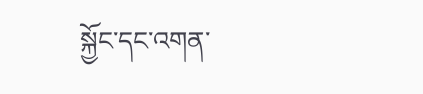སྐྱོང་དང་འགན་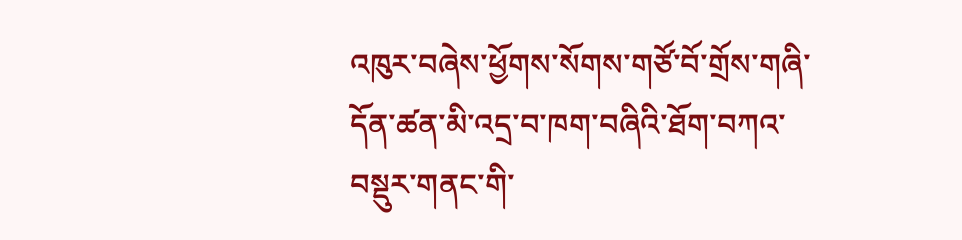འཁུར་བཞེས་ཕྱོགས་སོགས་གཙོ་བོ་གྲོས་གཞི་དོན་ཚན་མི་འདྲ་བ་ཁག་བཞིའི་ཐོག་བཀའ་བསྡུར་གནང་གི་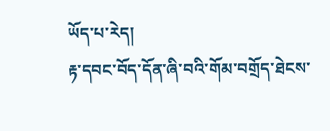ཡོད་པ་རེད།
རྟ་དབང་བོད་དོན་ཞི་བའི་གོམ་བགྲོད་ཐེངས་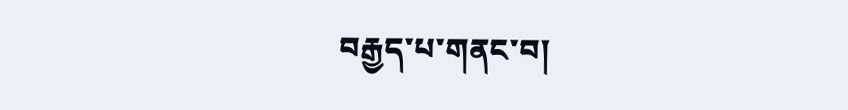བརྒྱད་པ་གནང་བ།